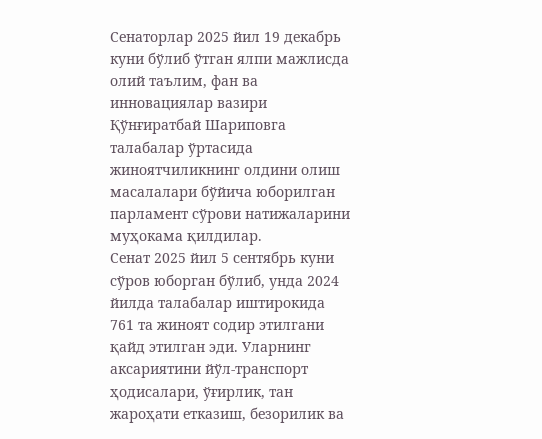Сенаторлар 2025 йил 19 декабрь куни бўлиб ўтган ялпи мажлисда олий таълим, фан ва инновациялар вазири Қўнғиратбай Шариповга талабалар ўртасида жиноятчиликнинг олдини олиш масалалари бўйича юборилган парламент сўрови натижаларини муҳокама қилдилар.
Сенат 2025 йил 5 сентябрь куни сўров юборган бўлиб, унда 2024 йилда талабалар иштирокида 761 та жиноят содир этилгани қайд этилган эди. Уларнинг аксариятини йўл-транспорт ҳодисалари, ўғирлик, тан жароҳати етказиш, безорилик ва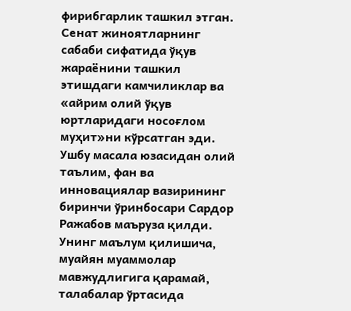фирибгарлик ташкил этган. Сенат жиноятларнинг сабаби сифатида ўқув жараёнини ташкил этишдаги камчиликлар ва «айрим олий ўқув юртларидаги носоғлом муҳит»ни кўрсатган эди.
Ушбу масала юзасидан олий таълим, фан ва инновациялар вазирининг биринчи ўринбосари Сардор Ражабов маъруза қилди.
Унинг маълум қилишича, муайян муаммолар мавжудлигига қарамай, талабалар ўртасида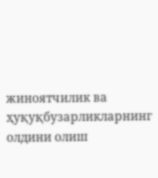жиноятчилик ва ҳуқуқбузарликларнинг олдини олиш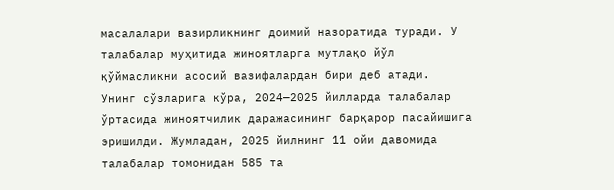масалалари вазирликнинг доимий назоратида туради. У талабалар муҳитида жиноятларга мутлақо йўл қўймасликни асосий вазифалардан бири деб атади.
Унинг сўзларига кўра, 2024—2025 йилларда талабалар ўртасида жиноятчилик даражасининг барқарор пасайишига эришилди. Жумладан, 2025 йилнинг 11 ойи давомида талабалар томонидан 585 та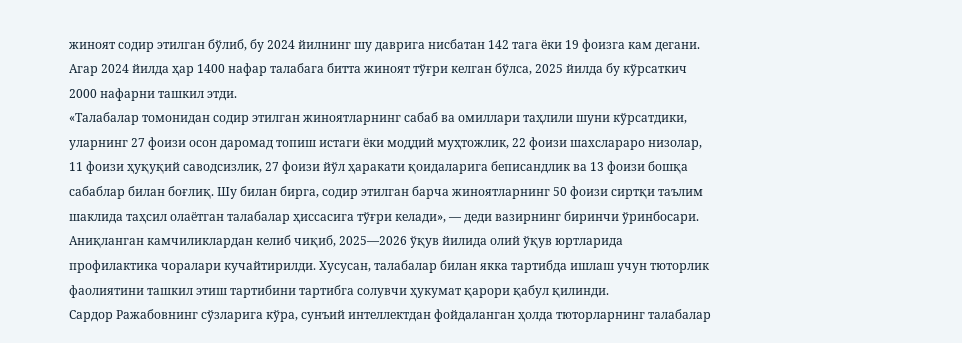жиноят содир этилган бўлиб, бу 2024 йилнинг шу даврига нисбатан 142 тага ёки 19 фоизга кам дегани. Агар 2024 йилда ҳар 1400 нафар талабага битта жиноят тўғри келган бўлса, 2025 йилда бу кўрсаткич 2000 нафарни ташкил этди.
«Талабалар томонидан содир этилган жиноятларнинг сабаб ва омиллари таҳлили шуни кўрсатдики, уларнинг 27 фоизи осон даромад топиш истаги ёки моддий муҳтожлик, 22 фоизи шахслараро низолар, 11 фоизи ҳуқуқий саводсизлик, 27 фоизи йўл ҳаракати қоидаларига беписандлик ва 13 фоизи бошқа сабаблар билан боғлиқ. Шу билан бирга, содир этилган барча жиноятларнинг 50 фоизи сиртқи таълим шаклида таҳсил олаётган талабалар ҳиссасига тўғри келади», — деди вазирнинг биринчи ўринбосари.
Аниқланган камчиликлардан келиб чиқиб, 2025—2026 ўқув йилида олий ўқув юртларида профилактика чоралари кучайтирилди. Хусусан, талабалар билан якка тартибда ишлаш учун тюторлик фаолиятини ташкил этиш тартибини тартибга солувчи ҳукумат қарори қабул қилинди.
Сардор Ражабовнинг сўзларига кўра, сунъий интеллектдан фойдаланган ҳолда тюторларнинг талабалар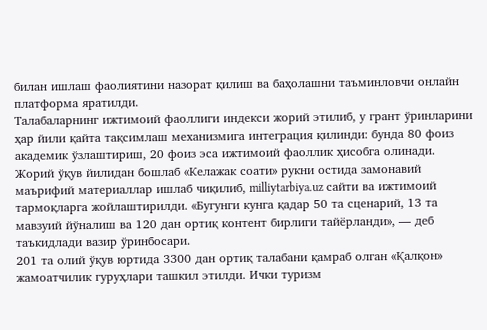билан ишлаш фаолиятини назорат қилиш ва баҳолашни таъминловчи онлайн платформа яратилди.
Талабаларнинг ижтимоий фаоллиги индекси жорий этилиб, у грант ўринларини ҳар йили қайта тақсимлаш механизмига интеграция қилинди: бунда 80 фоиз академик ўзлаштириш, 20 фоиз эса ижтимоий фаоллик ҳисобга олинади.
Жорий ўқув йилидан бошлаб «Келажак соати» рукни остида замонавий маърифий материаллар ишлаб чиқилиб, milliytarbiya.uz сайти ва ижтимоий тармоқларга жойлаштирилди. «Бугунги кунга қадар 50 та сценарий, 13 та мавзуий йўналиш ва 120 дан ортиқ контент бирлиги тайёрланди», — деб таъкидлади вазир ўринбосари.
201 та олий ўқув юртида 3300 дан ортиқ талабани қамраб олган «Қалқон» жамоатчилик гуруҳлари ташкил этилди. Ички туризм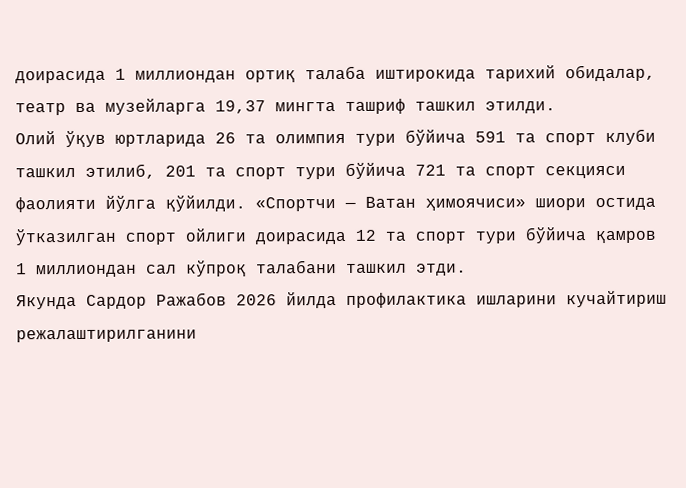доирасида 1 миллиондан ортиқ талаба иштирокида тарихий обидалар, театр ва музейларга 19,37 мингта ташриф ташкил этилди.
Олий ўқув юртларида 26 та олимпия тури бўйича 591 та спорт клуби ташкил этилиб, 201 та спорт тури бўйича 721 та спорт секцияси фаолияти йўлга қўйилди. «Спортчи — Ватан ҳимоячиси» шиори остида ўтказилган спорт ойлиги доирасида 12 та спорт тури бўйича қамров 1 миллиондан сал кўпроқ талабани ташкил этди.
Якунда Сардор Ражабов 2026 йилда профилактика ишларини кучайтириш режалаштирилганини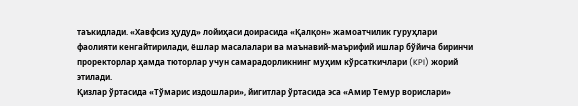таъкидлади. «Хавфсиз ҳудуд» лойиҳаси доирасида «Қалқон» жамоатчилик гуруҳлари фаолияти кенгайтирилади, ёшлар масалалари ва маънавий-маърифий ишлар бўйича биринчи проректорлар ҳамда тюторлар учун самарадорликнинг муҳим кўрсаткичлари (KPI) жорий этилади.
Қизлар ўртасида «Тўмарис издошлари», йигитлар ўртасида эса «Амир Темур ворислари»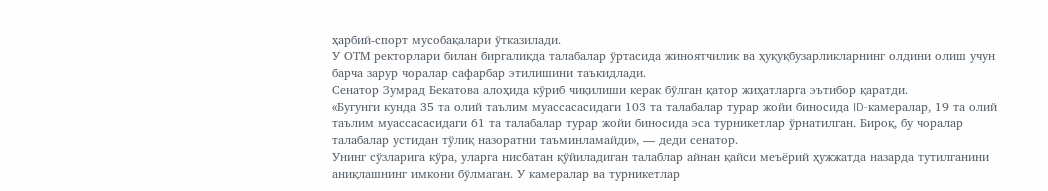ҳарбий-спорт мусобақалари ўтказилади.
У ОТМ ректорлари билан биргаликда талабалар ўртасида жиноятчилик ва ҳуқуқбузарликларнинг олдини олиш учун барча зарур чоралар сафарбар этилишини таъкидлади.
Сенатор Зумрад Бекатова алоҳида кўриб чиқилиши керак бўлган қатор жиҳатларга эътибор қаратди.
«Бугунги кунда 35 та олий таълим муассасасидаги 103 та талабалар турар жойи биносида ID-камералар, 19 та олий таълим муассасасидаги 61 та талабалар турар жойи биносида эса турникетлар ўрнатилган. Бироқ, бу чоралар талабалар устидан тўлиқ назоратни таъминламайди», — деди сенатор.
Унинг сўзларига кўра, уларга нисбатан қўйиладиган талаблар айнан қайси меъёрий ҳужжатда назарда тутилганини аниқлашнинг имкони бўлмаган. У камералар ва турникетлар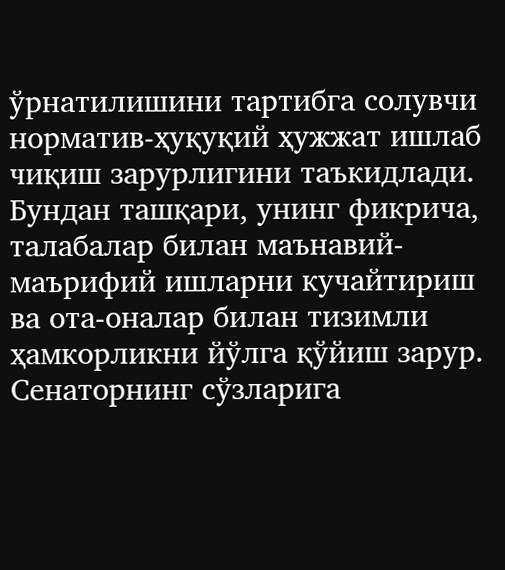ўрнатилишини тартибга солувчи норматив-ҳуқуқий ҳужжат ишлаб чиқиш зарурлигини таъкидлади.
Бундан ташқари, унинг фикрича, талабалар билан маънавий-маърифий ишларни кучайтириш ва ота-оналар билан тизимли ҳамкорликни йўлга қўйиш зарур.
Сенаторнинг сўзларига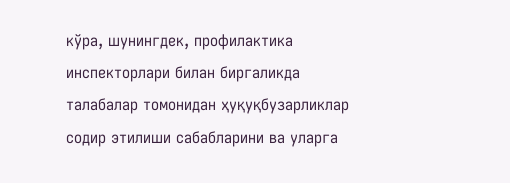кўра, шунингдек, профилактика инспекторлари билан биргаликда талабалар томонидан ҳуқуқбузарликлар содир этилиши сабабларини ва уларга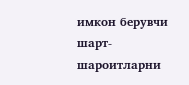имкон берувчи шарт-шароитларни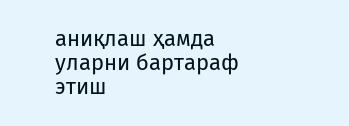аниқлаш ҳамда уларни бартараф этиш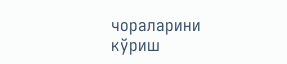чораларини кўриш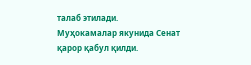талаб этилади.
Муҳокамалар якунида Сенат қарор қабул қилди.